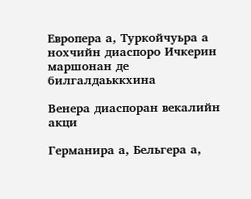Европера а, Туркойчуьра а нохчийн диаспоро Ичкерин маршонан де билгалдаьккхина

Венера диаспоран векалийн акци

Германира а, Бельгера а,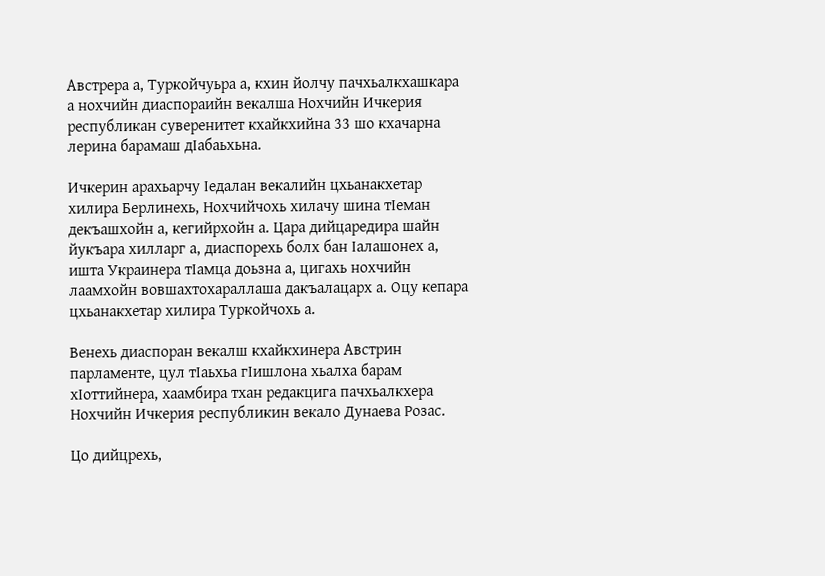Австрера а, Туркойчуьра а, кхин йолчу пачхьалкхашкара а нохчийн диаспораийн векалша Нохчийн Ичкерия республикан суверенитет кхайкхийна 33 шо кхачарна лерина барамаш дIабаьхьна.

Ичкерин арахьарчу Iедалан векалийн цхьанакхетар хилира Берлинехь, Нохчийчохь хилачу шина тIеман декъашхойн а, кегийрхойн а. Цара дийцаредира шайн йукъара хилларг а, диаспорехь болх бан Iалашонех а, ишта Украинера тIамца доьзна а, цигахь нохчийн лаамхойн вовшахтохараллаша дакъалацарх а. Оцу кепара цхьанакхетар хилира Туркойчохь а.

Венехь диаспоран векалш кхайкхинера Австрин парламенте, цул тIаьхьа гIишлона хьалха барам хIоттийнера, хаамбира тхан редакцига пачхьалкхера Нохчийн Ичкерия республикин векало Дунаева Розас.

Цо дийцрехь,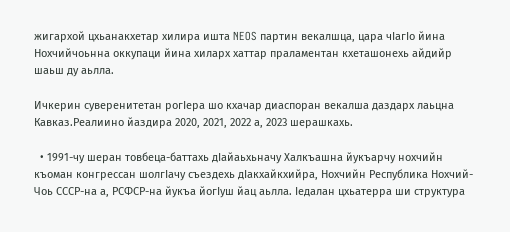жигархой цхьанакхетар хилира ишта NEOS партин векалшца, цара чIагIо йина Нохчийчоьнна оккупаци йина хиларх хаттар праламентан кхеташонехь айдийр шаьш ду аьлла.

Ичкерин суверенитетан рогIера шо кхачар диаспоран векалша даздарх лаьцна Кавказ.Реалиино йаздира 2020, 2021, 2022 а, 2023 шерашкахь.

  • 1991-чу шеран товбеца-баттахь дIайаьхьначу Халкъашна йукъарчу нохчийн къоман конгрессан шолгIачу съездехь дIакхайкхийра, Нохчийн Республика Нохчий-Чоь СССР-на а, РСФСР-на йукъа йогIуш йац аьлла. Iедалан цхьатерра ши структура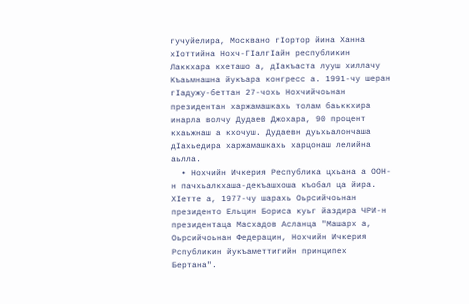гучуйелира, Москвано гIортор йина Ханна хIоттийна Нохч-ГIалгIайн республикин Лаккхара кхеташо а, дIакъаста лууш хиллачу Къаьмнашна йукъара конгресс а. 1991-чу шеран гIадужу-беттан 27-чохь Нохчийчоьнан президентан харжамашкахь толам баьккхира инарла волчу Дудаев Джохара, 90 процент кхаьжнаш а кхочуш. Дудаевн дуьхьалончаша дIахьедира харжамашкахь харцонаш лелийна аьлла.
  • Нохчийн Ичкерия Республика цхьана а ООН-н пачхьалкхаша-декъашхоша къобал ца йира. ХIетте а, 1977-чу шарахь Оьрсийчоьнан президенто Ельцин Бориса куьг йаздира ЧРИ-н президентаца Масхадов Асланца "Машарх а, Оьрсийчоьнан Федерацин, Нохчийн Ичкерия Рспубликин йукъаметтигийн принципех Бертана".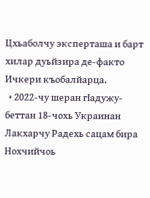Цхьаболчу эксперташа и барт хилар дуьйзира де-факто Ичкери къобалйарца.
  • 2022-чу шеран гIадужу-беттан 18-чохь Украинан Лакхарчу Радехь сацам бира Нохчийчоь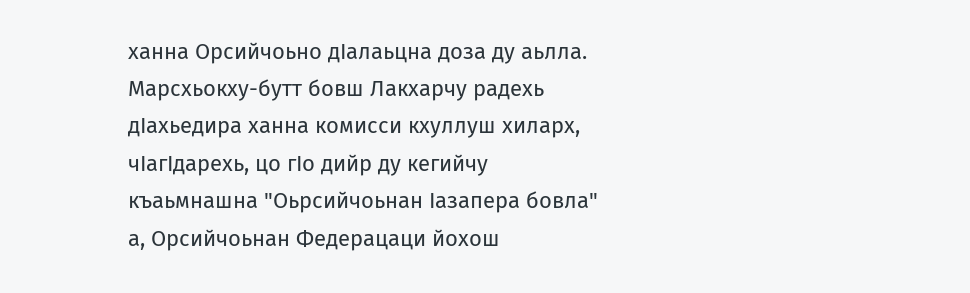ханна Орсийчоьно дIалаьцна доза ду аьлла. Марсхьокху-бутт бовш Лакхарчу радехь дIахьедира ханна комисси кхуллуш хиларх, чIагIдарехь, цо гIо дийр ду кегийчу къаьмнашна "Оьрсийчоьнан Iазапера бовла" а, Орсийчоьнан Федерацаци йохош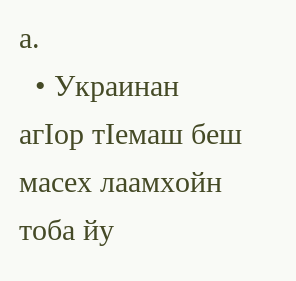а.
  • Украинан агIор тIемаш беш масех лаамхойн тоба йу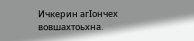Ичкерин агIончех вовшахтоьхна.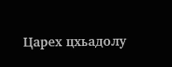Царех цхьадолу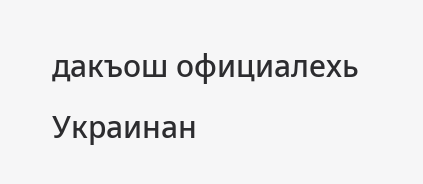дакъош официалехь Украинан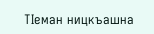ТIеман ницкъашна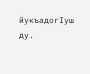йукъадогIуш ду.